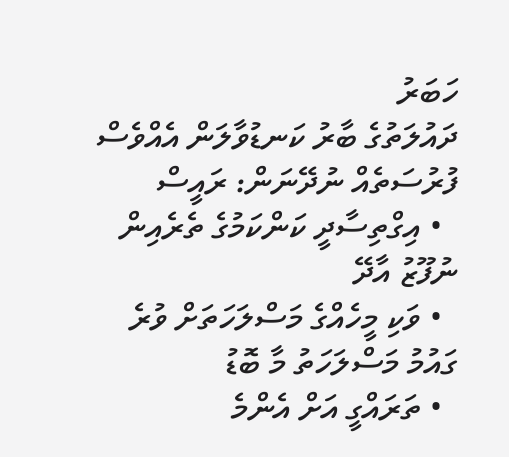ހަބަރު
ދައުލަތުގެ ބާރު ކަނޑުވާލަން އެއްވެސް ފުރުސަތެއް ނުދޭނަން: ރައީސް
  • އިގްތިސާދީ ކަންކަމުގެ ތެރެއިން ނުފޫޒު އާދޭ
  • ވަކި މީހެއްގެ މަސްލަހަތަށް ވުރެ ގައުމު މަސްލަހަތު މާ ބޮޑު
  • ތަރައްގީ އަށް އެންމެ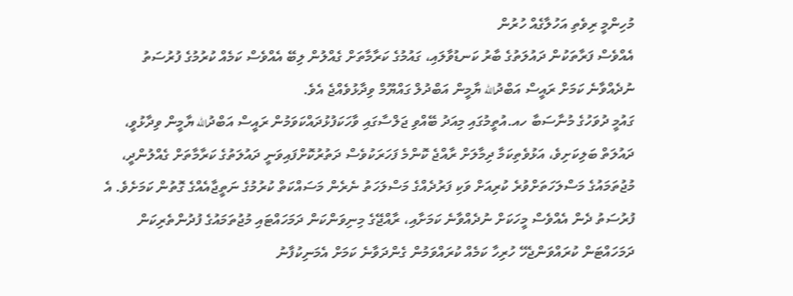މުހިންމީ ރިވެތި އަހުލާގެއް ހުރުން
އެއްވެސް ފަރާތަކުން ދައުލަތުގެ ބާރު ކަނޑުވާލައި، ގައުމުގެ ކަރާމާތަށް ގެއްލުން ލިބޭ އެއްވެސް ކަމެއް ކުރުމުގެ ފުރުސަތު ނުދެއްވާނެ ކަމަށް ރައީސް އަބްދުالله ޔާމީން އަބްދުލް ގައްޔޫމް ވިދާޅުވެއްޖެ އެވެ.
ގައުމީ ދުވަހުގެ މުނާސަބާ ހއ.އުތީމުގައި މިއަދު ބޭއްވި ޖަލްސާގައި ވާހަކަފުޅުދައްކަވަމުން ރައީސް އަބްދުالله ޔާމީން ވިދާޅުވީ، ދައުލަތް ބަލިކަށިވެ، އަޅުވެތިކަމާ ދިމާލަށް ރާއްޖެ ކޮންމެ ފަހަރަކުވެސް ދަތުރުކޮށްފައިވަނީ ދައުލަތުގެ ކަރާމާތަށް ގެއްލުންދީ، މުޖުތަމައުގެ މަސްލަހަތަށްވުރެ ކުރިއަށް ވަކި ފަރުދެއްގެ މަސްލަހަތު ނެރެން މަސައްކަތް ކުރުމުގެ ނަތީޖާއެއްގެ ގޮތުން ކަމަށެވެ. އެ ފުރުސަތު ދެން އެއްވެސް މީހަކަށް ނުދެއްވާނެ ކަމަށާއި، ރާއްޖޭގެ މިނިވަންކަން ދަމަހައްޓައި މުޖުތަމައުގެ ފުދުންތެރިކަން ދަމަހައްޓަން ކުރައްވަންޖެހޭ ހުރިހާ ކަމެއް ކުރައްވަމުން ގެންދަވާނެ ކަމަށް އެމަނިކުފާނު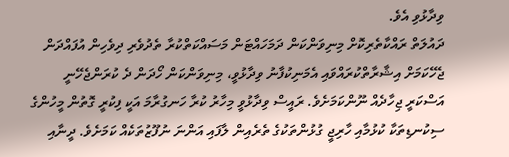ވިދާޅުވި އެވެ.
ދައުލަތް ރައްކާތެރިކޮށް މިނިވަންކަން ދަމަހައްޓަން މަސައްކަތްކުރާ ތެދުވެރި ދިވެހިން އުފައްދަން ޖެހޭކަމަށް އިޝާރާތްކުރައްވައި އެމަނިކުފާނު ވިދާޅުވީ، މިނިވަންކަން ހޯދަން ދެ ކުރަންޖެހޭނީ އަސްކަރީ ޖިހާދެއް ނޫންކަމަށެވެ. ރައީސް ވިދާޅުވީ މިހާރު ކުރާ ހަނގުރާމަ އަކީ ފިކުރީ ގޮތުން މީހުންގެ ސިކުނޑިތަކާ ކުޅުމާއި ހާރިޖީ ގުޅުންތަކުގެ ތެރެއިން ލާފައި އަންނަ ނުފޫޒުތަކެއް ކަމަށެވެ. ދީނާއި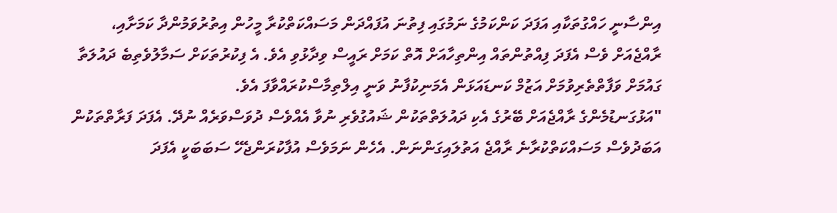އިންސާނީ ހައްގުތަކާއި އަފަދަ ކަންކަމުގެ ނަމުގައި ފިތުނަ އުފައްދަން މަސައްކަތްކުރާ މީހުން އިތުރުވަމުންދާ ކަމަށާއި، ރާއްޖެއަށް ވެސް އެފަދަ ފިއްތުންތައް އިންތިހާއަށް އޮތް ކަމަށް ރައީސް ވިދާޅުވި އެވެ. އެ ފިކުރުތަކަށް ސަމާލުވެތިބެ ދައުލަތާ ގައުމަށް ވަފާތްތެރިވުމަށް އަޒުމް ކަނޑައަޅަން އެމަނިކުފާނު ވަނީ އިލްތިމާސްކުރައްވާފަ އެވެ.
"އަޅުގަނޑުމެންގެ ރާއްޖެއަށް ބޭރުގެ އެކި ދައުލަތްތަކުން ޝައުގުވެރި ނުވާ އެއްވެސް ދުވަސްވަރެއް ނުދޭ. އެފަދަ ފަރާތްތަކުން އަބަދުވެސް މަސައްކަތްކުރާނެ ރާއްޖެ އަތުލައިގަންނަން. އެހެން ނަމަވެސް އުފާކުރަންޖެހޭ ސަބަބަކީ އެފަދަ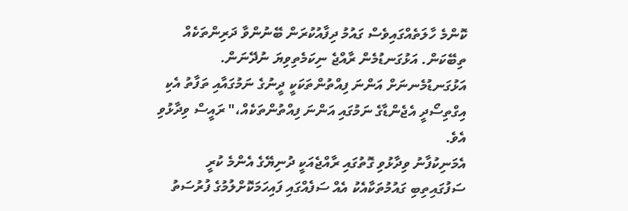ކޮންމެ ހާލަތެއްގައިވެސް ގައުމު ދިފާއުކުރަން ބޭނުންވާ ދަރިންތަކެއް ތިބޭކަން. އަޅުގަނޑުމެން ރާއްޖެ ނިކަމެތިވިޔަ ނުދޭނަން. އަޅުގަނޑުމެނނަށް އަންނަ ފިއްތުންތަކަކީ ދީނުގެ ނަމުގައާއި ތަފާތު އެކި އިގްތިސޯދީ އެޖެންޑާގެ ނަމުގައި އަންނަ ފިއްތުންތަކެއް،" ރައީސް ވިދާޅުވި އެވެ.
އެމަނިކުފާނު ވިދާޅުވި ގޮތުގައި ރާއްޖެއަކީ ދުނިޔޭގެ އެންމެ ކުރީ ސަފުގައިތިބި ގައުމުތަކާއެކު އެއް ސަފެއްގައި ފައިހަމަކޮށްލުމުގެ ފުރުސަތު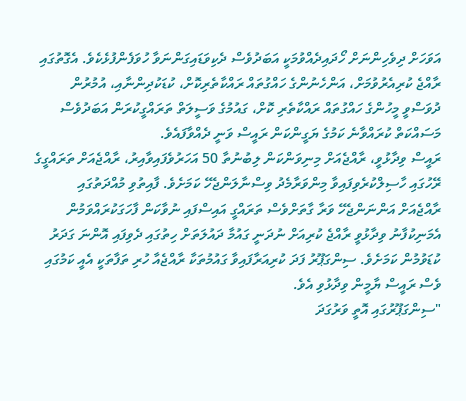އަވަހަށް ދިވެހިންނަށް ހޯދައިދެއްވުމަކީ އަބަދުވެސް ދެކިވަޑައިގަންނަވާ ހުވަފެންފުޅެކެވެ. އެގޮތުގައި ރާއްޖެ ކުރިއެރުވުމަށް، އަންހެނުންގެ ހައްގުތައް ރައްކާތެރިކޮށް، ކުޑަކުދިންނާއި، އުމުރުން ދުވަސްވީ މީހުންގެ ހައްގުތައް ރައްކާތެރި ކޮށް، ގައުމުގެ ވަސީލަތް ތަރައްގީކުރަން އަބަދުވެސް މަސައްކަތް ކުރައްވާނެ ކަމުގެ ޔަގީންކަން ރައީސް ވަނީ ދެއްވާފައެވެ.
ރައީސް ވިދާޅުވީ، ރާއްޖެއަށް މިނިވަންކަން ލިބުނުތާ 50 އަހަރުވެފައިވާއިރު، ރާއްޖެއަށް ތަރައްގީގެ ރޭހުގައި ހާސިލްކުރެވިފައިވާ މިންވަރާމެދު ވިސްނާލަންޖެހޭ ކަމަށެވެ. ފާއިތުވި މުއްދަތުގައި ރާއްޖެއަށް އަންނަންޖެހޭ ވަރާ ގާތަށްވެސް ތަރައްގީ އައިސްފައި ނުވާކަން ފާހަގަކުރައްވަމުން އެމަނިކުފާނު ވިދާޅުވީ ރާއްޖެ ކުރިއަށް ނުދަނީ ގައުމާ ދައުލަތަށް ހިތުގައި ދެވިފައި އޮންނަ ގަދަރު ކުޑަވުމުން ކަމަށެވެ. ސިންގަޕޫރު ފަދަ ކުރިއަރާފައިވާ ގައުމުތަކާ ރާއްޖެއާ ހުރި ތަފާތަކީ އެއީ ކަމުގައި ވެސް ރައީސް ޔާމީން ވިދާޅުވި އެވެ.
"ސިންގަޕޫރުގައި އޮތީ ވަރުގަދަ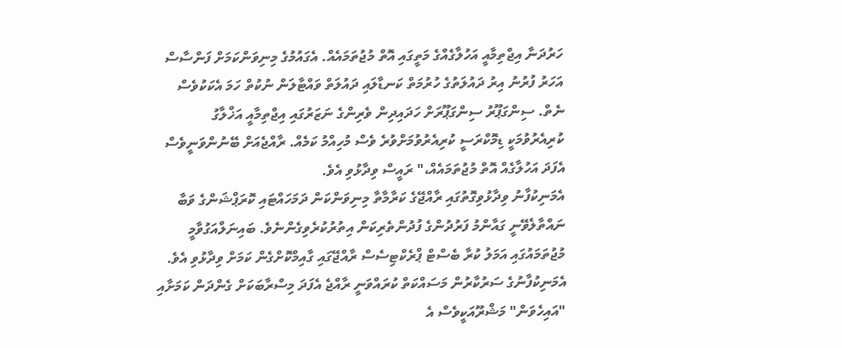ހަރުދަނާ އިޖްތިމާއީ އަހުލާގެއްގެ މަތީގައި އޮތް މުޖުތަމައެއް. އެގައުމުގެ މިނިވަންކަމަށް ފަންސާސް އަހަރު ފުރުނު އިރު ދައުލަތުގެ ހުރުމަތް ކަނޑާލައި ދައުލަތް ވައްޓާލަން ނުކުތް ހަމަ އެކަކުވެސް ނެތް. ސިންގަޕޫރު ސިންގަޕޫރަށް ހަދައިދިން ވެރިންގެ ނަޒަރުގައި އިޖްތިމާއީ އަޚްލާގު ކުރިއެރުވުމަކީ ޑިމޮކްރަސީ ކުރިއެރުވުމަށްވުރެ ވެސް މުހިއްމު ކަމެއް. ރާއްޖެއަށް ބޭނުންވަނީވެސް އެފަދަ އަހުލާގެއް އޮތް މުޖުތަމައެއް،" ރައީސް ވިދާޅުވި އެވެ.
އެމަނިކުފާނު ވިދާޅުވިގޮތުގައި ރާއްޖޭގެ ކަރާމާތާ މިނިވަންކަން ދަމަހައްޓައި ކޮރަޕްޝަންގެ ވަބާ ނައްތާލެވޭނީ ގައާންމު ފަރުދުންގެ ފުދުންތެރިކަން އިތުރުކުރެވިގެންނެވެ. ބައިނަލްއަގުވާމީ މުޖުތަމައުގައި އަމަލު ކުރާ ބެސްޓް ޕްރެކްޓިސެސް ރާއްޖޭގައި ގާއިމްކޮށްގެން ކަމަށް ވިދާޅުވި އެވެ. އެމަނިކުފާނުގެ ސަރުކާރުން މަސައްކަތް ކުރައްވަނީ ރާއްޖެ އެފަދަ މިސްރާބަކަށް ގެންދަން ކަމަށާއި "އައިހެވަން" މަޝްރޫއަކީވެސް އެ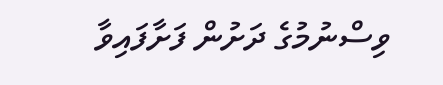ވިސްނުމުގެ ދަށުން ފަށާފައިވާ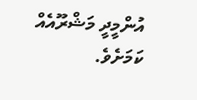އުންމީދީ މަޝްރޫއެއް ކަމަށެވެ.